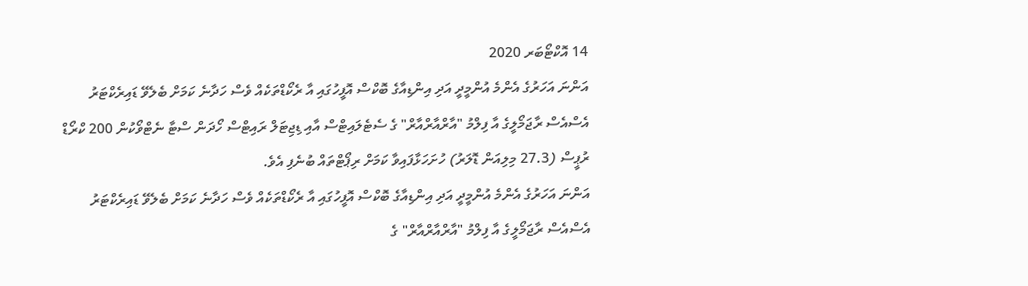14 އޮކްޓޯބަރ 2020
އަންނަ އަހަރުގެ އެންމެ އުންމީދީ އަދި އިންޑިއާގެ ބޮކްސް އޮފީހުގައި އާ ރެކޯޑްތަކެއް ވެސް ހަދާނެ ކަމަށް ބެލެވޭ ޑައިރެކްޓަރު އެސްއެސް ރާޖަމޯލީގެ އާ ފިލްމު "އާރްއާރްއާރް" ގެ ސެޓެލައިޓްސް އާއި ޑިޖިޓަލް ރައިޓްސް ހޯދަން ސްޓާ ނެޓްވޯކުން 200 ކްރޯޑް ރުޕީސް (27.3 މިލިއަން ޑޮލަރު) ހުށަހަޅާފައިވާ ކަމަށް ރިޕޯޓްތައް ބުނެފި އެވެ.
އަންނަ އަހަރުގެ އެންމެ އުންމީދީ އަދި އިންޑިއާގެ ބޮކްސް އޮފީހުގައި އާ ރެކޯޑްތަކެއް ވެސް ހަދާނެ ކަމަށް ބެލެވޭ ޑައިރެކްޓަރު އެސްއެސް ރާޖަމޯލީގެ އާ ފިލްމު "އާރްއާރްއާރް" ގެ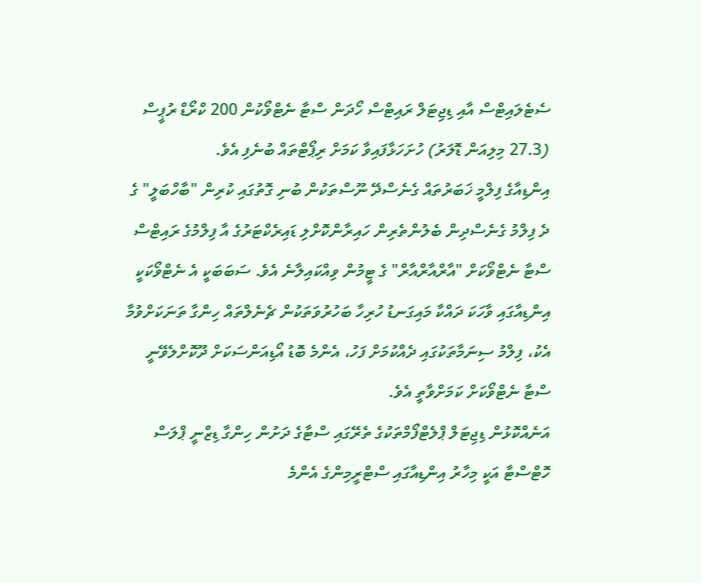ސެޓެލައިޓްސް އާއި ޑިޖިޓަލް ރައިޓްސް ހޯދަން ސްޓާ ނެޓްވޯކުން 200 ކްރޯޑް ރުޕީސް (27.3 މިލިއަން ޑޮލަރު) ހުށަހަޅާފައިވާ ކަމަށް ރިޕޯޓްތައް ބުނެފި އެވެ.
އިންޑިއާގެ ފިލްމީ ޚަބަރުތައް ގެނެސްދޭ ނޫސްތަކުން ބުނި ގޮތުގައި ކުރިން "ބާހްބަލީ" ގެ ދެ ފިލްމު ގެނެސްދިން ބެލުންތެރިން ހައިރާންކޮށްލި ޑައިރެކްޓަރުގެ އާ ފިލްމުގެ ރައިޓްސް ސްޓާ ނެޓްވޯކަށް "އާރްއާރްއާރް" ގެ ޓީމުން ވިއްކައިލާނެ އެވެ. ސަބަބަކީ އެ ނެޓްވޯކަކީ އިންޑިއާގައި ވާހަކަ ދައްކާ މައިގަނޑު ހުރިހާ ބަހުރުވަތަކުން ޗެނެލްތައް ހިންގާ ތަނަކަށްވުމާ އެކު، ފިލްމު ސިނަމާތަކުގައި ދެއްކުމަށް ފަހު، އެންމެ ބޮޑު އޯޑިއަންސަކަށް ދޫކޮށްލެވޭނީ ސްޓާ ނެޓްވޯކަށް ކަމަށްވާތީ އެވެ.
އަނެއްކޮޅުން ޑިޖިޓަލް ޕްލެޓްފޯމްތަކުގެ ތެރޭގައި ސްޓާގެ ދަށުން ހިންގާ ޑިޒްނީ ޕްލަސް ހޮޓްސްޓާ އަކީ މިހާރު އިންޑިއާގައި ސްޓްރީމިންގެ އެންމެ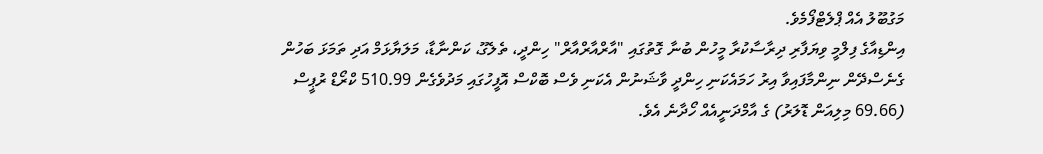މަގުބޫލު އެއް ޕްލެޓްފޯމެވެ.
އިންޑިއާގެ ފިލްމީ ވިޔަފާރި ދިރާސާކުރާ މީހުން ބުނާ ގޮތުގައި "އާރްއާރްއާރް" ހިންދީ، ތެލެގޫ، ކަންނާޑާ، މަލަޔާޅަމް އަދި ތަމަޅަ ބަހުން ގެނެސްދޭން ނިންމާފައިވާ އިރު ހަމައެކަނި ހިންދީ ވާޝަނުން އެކަނި ވެސް ބޮކްސް އޮފީހުގައި މަދުވެގެން 510.99 ކްރޯޑް ރުޕީސް (69.66 މިލިއަން ޑޮލަރު) ގެ އާމްދަނީއެއް ހޯދާނެ އެވެ.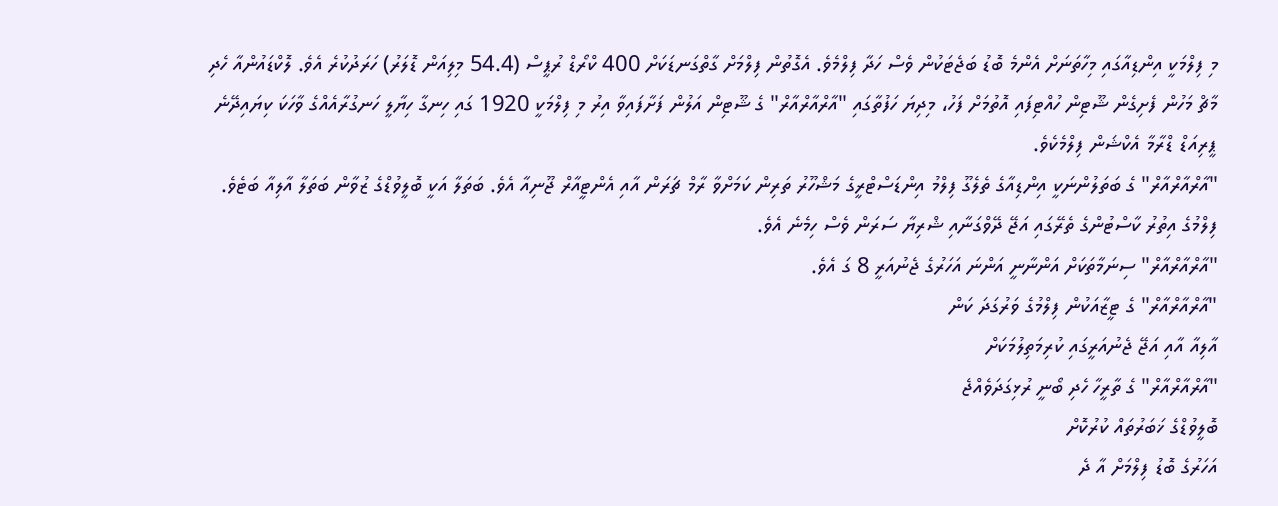މި ފިލްމަކީ އިންޑިއާގައި މިހާތަނަށް އެންމެ ބޮޑު ބަޖެޓަކުން ވެސް ހަދާ ފިލްމެވެ. އެގޮތުން ފިލްމަށް ގާތްގަނޑަކަށް 400 ކްރޯޑް ރުޕީސް (54.4 މިލިއަން ޑޮލަރު) ހަރަދުކުރެ އެވެ. ލޮކްޑައުންއާ ހެދި މާޗް މަހުން ފެށިގެން ޝޫޓިން ހުއްޓިފައި އޮތުމަށް ފަހު، މިދިޔަ ހަފުތާގައި "އާރްއާރްއާރް" ގެ ޝޫޓިން އަލުން ފަށާފައިވާ އިރު މި ފިލްމަކީ 1920 ގައި ހިނގާ ހިޔާލީ ހަނގުރާއެއްގެ ވާހަކަ ކިޔައިދޭނެ ޕީރިއަޑް ޑްރާމާ އެކްޝަން ފިލްމެކެވެ.
"އާރްއާރްއާރް" ގެ ބަތަލުންނަކީ އިންޑިއާގެ ތެލެގޫ ފިލްމު އިންޑަސްޓްރީގެ މަޝްހޫރު ތަރިން ކަމަށްވާ ރާމް ޗަރަން އާއި އެންޓީއާރް ޖޫނިއާ އެވެ. ބަތަލާ އަކީ ބޮލީވުޑްގެ ޒުވާން ބަތަލާ އާލިއާ ބަޓެވެ. ފިލްމުގެ އިތުރު ކާސްޓުންގެ ތެރޭގައި އަޖޭ ދޭވްގަނާއި ޝްރިޔާ ސަރަން ވެސް ހިމެނެ އެވެ.
"އާރްއާރްއާރް" ސިނަމާތަކަށް އަންނާނީ އަންނަ އަހަރުގެ ޖެނުއަރީ 8 ގަ އެވެ.
"އާރްއާރްއާރް" ގެ ޓީޒާއަކުން ފިލްމުގެ ވަރުގަދަ ކަން
އާލިއާ އާއި އަޖޭ ޖެނުއަރީގައި ކުރިމަތިލުމަކަށް
"އާރްއާރްއާރް" ގެ ތާރީހާ ހެދި ބޯނީ ރުޅިގަދަވެއްޖެ
ބޮލީވުޑްގެ ޚަބަރުތައް ކުރުކޮށް
އަހަރުގެ ބޮޑު ފިލްމަށް އާ ދެ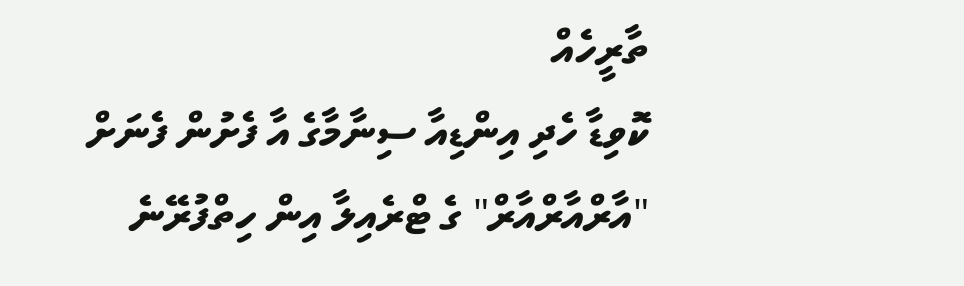ތާރީހެއް
ކޮވިޑާ ހެދި އިންޑިއާ ސިނާމާގެ އާ ފެށުން ފެނަށް
"އާރްއާރްއާރް" ގެ ޓްރެއިލާ އިން ހިތްފުރޭނެ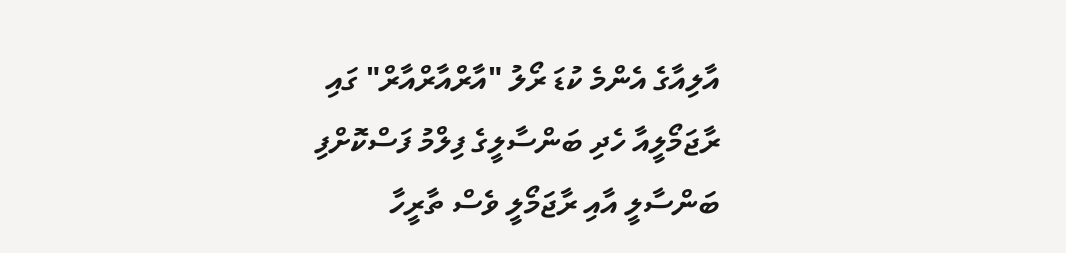އާލިއާގެ އެންމެ ކުޑަ ރޯލު "އާރްއާރްއާރް" ގައި
ރާޖަމޯލީއާ ހެދި ބަންސާލީގެ ފިލްމު ފަސްކޮށްފި
ބަންސާލީ އާއި ރާޖަމޯލީ ވެސް ތާރީހާ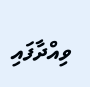ވިއްދާފައި